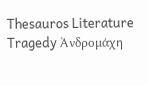Thesauros Literature Tragedy Ἀνδρομάχη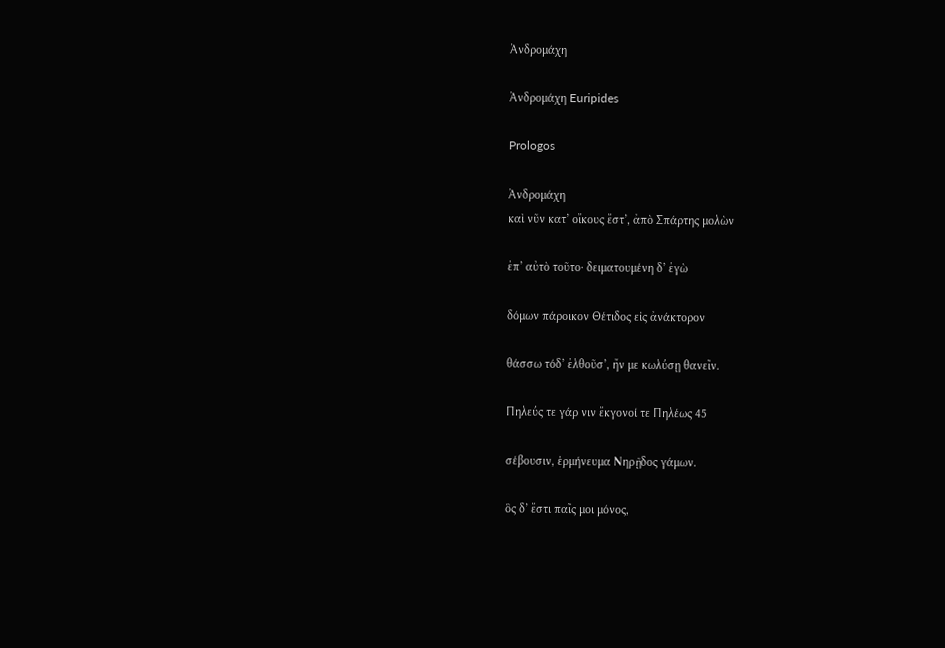Ἀνδρομάχη

Ἀνδρομάχη Euripides

Prologos

Ἀνδρομάχη
καὶ νῦν κατ’ οἴκους ἔστ’, ἀπὸ Σπάρτης μολὼν

ἐπ’ αὐτὸ τοῦτο· δειματουμένη δ’ ἐγὼ

δόμων πάροικον Θέτιδος εἰς ἀνάκτορον

θάσσω τόδ’ ἐλθοῦσ’, ἤν με κωλύσῃ θανεῖν.

Πηλεύς τε γάρ νιν ἔκγονοί τε Πηλέως 45

σέβουσιν, ἑρμήνευμα Νηρῇδος γάμων.

ὃς δ’ ἔστι παῖς μοι μόνος,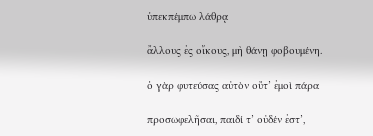ὑπεκπέμπω λάθρᾳ

ἄλλους ἐς οἴκους, μὴ θάνῃ φοβουμένη.

ὁ γὰρ φυτεύσας αὐτὸν οὔτ’ ἐμοὶ πάρα

προσωφελῆσαι, παιδί τ’ οὐδέν ἐστ’,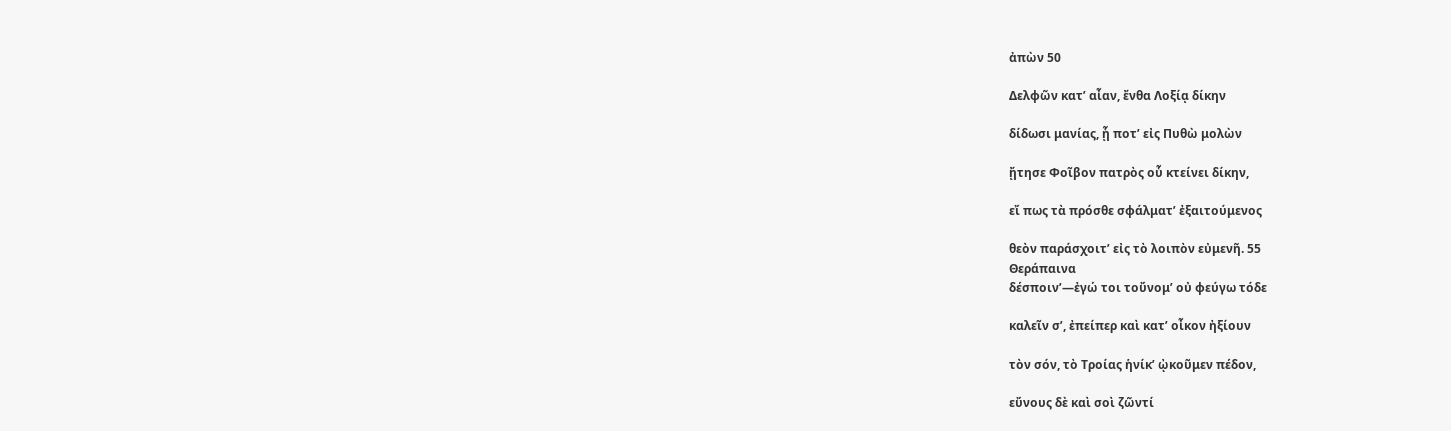ἀπὼν 50

Δελφῶν κατ’ αἶαν, ἔνθα Λοξίᾳ δίκην

δίδωσι μανίας, ᾗ ποτ’ εἰς Πυθὼ μολὼν

ᾔτησε Φοῖβον πατρὸς οὗ κτείνει δίκην,

εἴ πως τὰ πρόσθε σφάλματ’ ἐξαιτούμενος

θεὸν παράσχοιτ’ εἰς τὸ λοιπὸν εὐμενῆ. 55
Θεράπαινα
δέσποιν’—ἐγώ τοι τοὔνομ’ οὐ φεύγω τόδε

καλεῖν σ’, ἐπείπερ καὶ κατ’ οἶκον ἠξίουν

τὸν σόν, τὸ Τροίας ἡνίκ’ ᾠκοῦμεν πέδον,

εὔνους δὲ καὶ σοὶ ζῶντί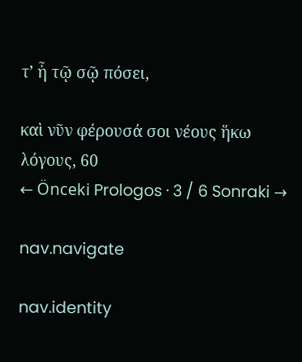τ’ ἦ τῷ σῷ πόσει,

καὶ νῦν φέρουσά σοι νέους ἥκω λόγους, 60
← Önceki Prologos · 3 / 6 Sonraki →

nav.navigate

nav.identity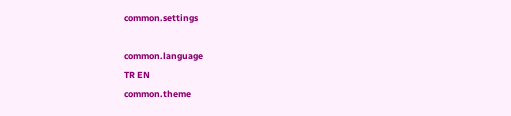common.settings

common.language
TR EN
common.theme